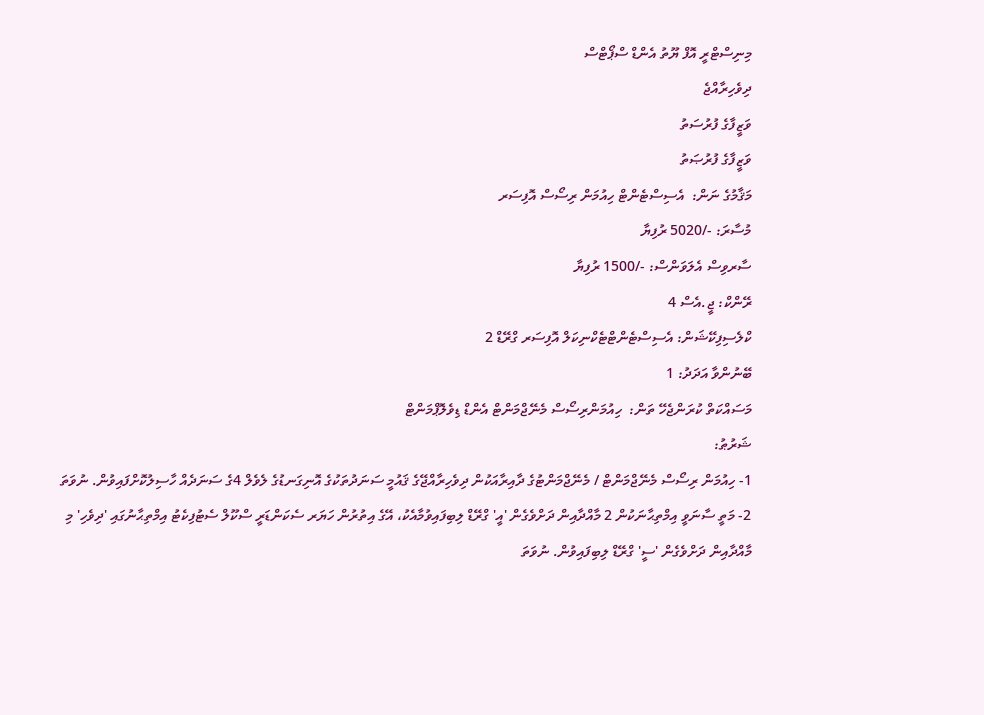މިނިސްޓްރީ އޮފް ޔޫތު އެންޑް ސްޕޯޓްސް
ދިވެހިރާއްޖެ
ވަޒީފާގެ ފުރުސަތު
ވަޒީފާގެ ފުރުޞަތު
މަޤާމުގެ ނަން:  އެސިސްޓެންޓް ހިއުމަން ރިސޯސް އޮފިސަރ
މުސާރަ: -/5020 ރުފިޔާ
ސާރވިސް އެލަވަންސް: -/1500 ރުފިޔާ
ރޭންކް: ޖީ.އެސް 4
ކްލެސިފިކޭޝަން: އެސިސްޓެންޓްޓެކްނިކަލް އޮފިސަރ ގްރޭޑް 2
ބޭނުންވާ އަދަދު: 1
މަސައްކަތް ކުރަންޖެހޭ ތަން:  ހިއުމަންރިސޯސް މެނޭޖްމަންޓް އެންޑް ޑިވެލޮޕްމަންޓް
ޝަރުޠު:
1- ހިއުމަން ރިސޯސް މެނޭޖްމަންޓް / މެނޭޖްމަންޓުގެ ދާއިރާއަކުން ދިވެހިރާއްޖޭގެ ޤައުމީ ސަނަދުތަކުގެ އޮނިގަނޑުގެ ލެވެލް 4ގެ ސަނަދެއް ހާސިލުކޮށްފައިވުން. ނުވަތަ
2- މަތީ ސާނަވީ އިމްތިޙާނަކުން 2 މާއްދާއިން ދަށްވެގެން 'އީ' ގްރޭޑް ލިބިފައިވުމާއެކު، އޭގެ އިތުރުން ހަޔަރ ސެކަންޑަރީ ސްކޫލް ސެޓުފިކެޓު އިމްތިޙާނުގައި 'ދިވެހި' މި މާއްދާއިން ދަށްވެގެން 'ސީ' ގްރޭޑް ލިބިފައިވުން. ނުވަތަ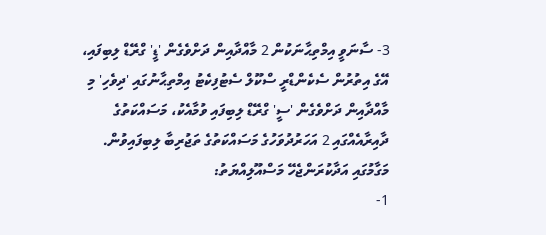3- ސާނަވީ އިމްތިޙާނަކުން 2 މާއްދާއިން ދަށްވެގެން 'ޑީ' ގްރޭޑް ލިބިފައި، އޭގެ އިތުރުން ސެކެންޑްރީ ސްކޫލް ސެޓުފިކެޓު އިމްތިޙާނުގައި 'ދިވެހި' މި މާއްދާއިން ދަށްވެގެން 'ސީ' ގްރޭޑް ލިބިފައި ވުމާއެކު، މަސައްކަތުގެ ދާއިރާއެއްގައި 2 އަހަރުދުވަހުގެ މަސައްކަތުގެ ތަޖުރިބާ ލިބިފައިވުން.
މަގާމުގައި އަދާކުރަންޖެހޭ މަސްއޫލިއްޔަތު:
1-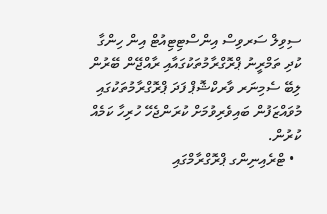ސިވިލް ސަރވިސް އިންސްޓިޓިއުޓް އިން ހިންގާ ކުދި ތަމްރީނު ޕްރޮގްރާމުތަކުގައާއި ރާއްޖޭން ބޭރުން ލިބޭ ސެމިނަރ ވާރކްޝޮޕް ފަދަ ޕްރޮގްރާމުތަކުގައި މުވައްޒަފުން ބައިވެރިވުމަށް ކުރަންޖެހޭ ހުރިހާ ކަމެއް ކުރުން.
  • ޓްރެއިނިންގ ޕްރޮގްރާމްގައި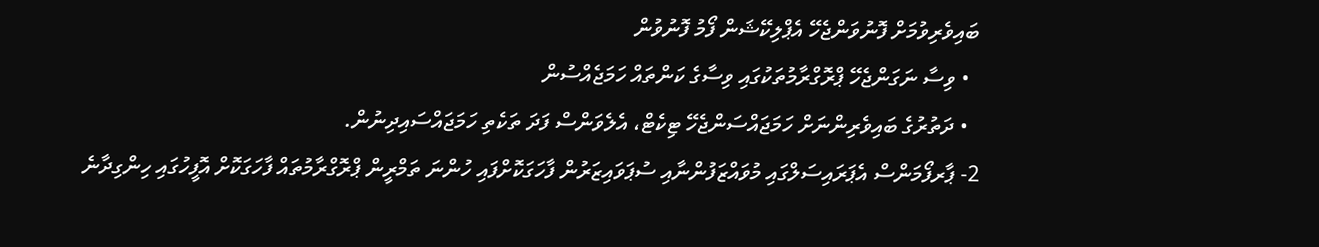ބައިވެރިވުމަށް ފޮނުވަންޖެހޭ އެޕްލިކޭޝަން ފޯމު ފޮނުވުން
  • ވިސާ ނަގަންޖެހޭ ޕްރޮގްރާމުތަކުގައި ވިސާގެ ކަންތައް ހަމަޖެއްސުން
  • ދަތުރުގެ ބައިވެރިންނަށް ހަމަޖައްސަންޖެހޭ ޓިކެޓް، އެލެވަންސް ފަދަ ތަކެތި ހަމަޖައްސައިދިނުން.
2- ޕާރފޯމަންސް އެޕަރައިސަލްގައި މުވައްޒަފުންނާއި ސުޕަވައިޒަރުން ފާހަގަކޮށްފައި ހުންނަ ތަމްރީން ޕްރޮގްރާމުތައް ފާހަގަކޮށް އޮފީހުގައި ހިންގިދާނެ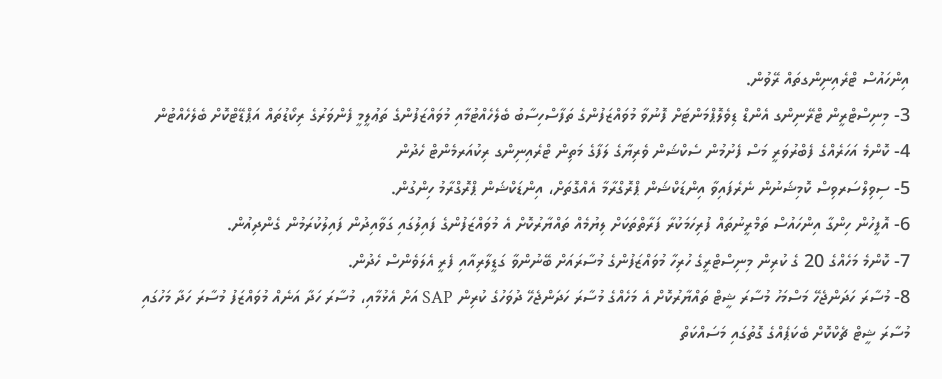އިންހައުސް ޓްރެއިނިންގތައް ރޭވުން.
3- މިނިސްޓްރީން ޓްރޭނިންގ އެންޑް ޑިވެލޮޕްމަންޓަށް ފޮނުވާ މުވައްޒަފުންގެ ތަފާސްހިސާބު ބެލެހެއްޓުމާއި މުވައްޒަފުންގެ ތަޢުލީމީ ފެންވަރުގެ ރިކޯޑުތައް އަޕްޑޭޓްކޮށް ބެލެހެއްޓުން
4- ކޮންމެ އަހަރެއްގެ ފެބްރުވަރީ މަސް ފެށުމުން ސެކްޝަން ވެރިޔާގެ ލަފާގެ މަތިން ޓްރެއިނިންގ ރިކުއަރމެންޓް ހެދުން
5- ސިވިލްސަރވިސް ކޮމިޝަނުން ނެރެފައިވާ އިންޑަކްޝަން ޕްރޮގްރާމާ އެއްގޮތަށް، އިންޑަކްޝަން ޕްރޮގްރާމު ހިންގުން.
6- އޮފީހުން ހިންގާ އިންހައުސް ތަމްރީނުތައް ފުރިހަމަކުރާ ފަރާތްތަކަށް ލިޔުމެއް ތައްޔާރުކޮށް އެ މުވައްޒަފުންގެ ފައިލުގައި ގަވާއިދުން ފައިލުކުރަމުން ގެންދިއުން.
7- ކޮންމެ މަހެއްގެ 20 ގެ ކުރިން މިނިސްޓްރީގެ ހުރިހާ މުވައްޒަފުންގެ މުސާރައަށް ބޭނުންވާ ގަޑީލާރިއާއި ފެރީ އެލަވެންސް ހެދުން.
8- މުސާރަ ހަދަންޖެހޭ މަސްމަހު މުސާރަ ޝީޓް ތައްޔާރުކޮށް އެ މަހެއްގެ މުސާރަ ހަދަންޖެހޭ ދުވަހުގެ ކުރިން SAP އަށް އެޅުމާއި، މުސާރަ ހަދާ އަނެއް މުވައްޒަފު މުސާރަ ހަދާ މަހުގައި މުސާރަ ޝީޓް ޗެކްކޮށް ބެކަޕެއްގެ ގޮތުގައި މަސައްކަތް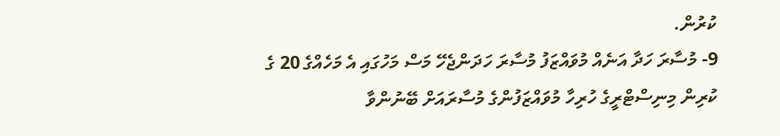ކުރުން.
9- މުސާރަ ހަދާ އަނެއް މުވައްޒަފު މުސާރަ ހަދަންޖެހޭ މަސް މަހުގައި އެ މަހެއްގެ 20 ގެ ކުރިން މިނިސްޓްރީގެ ހުރިހާ މުވައްޒަފުންގެ މުސާރައަށް ބޭނުންވާ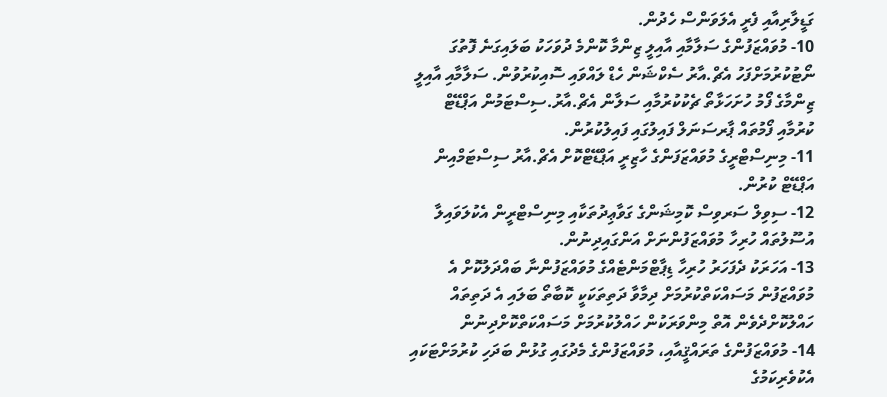ގަޑީލާރިއާއި ފެރީ އެލަވަންސް ހެދުން.
10- މުވައްޒަފުންގެ ސަލާމާއި އާއިލީ ޒިންމާ ކޮންމެ ދުވަހަކު ބަލައިގަނެ ފޮތުގަ ނޯޓުކުރުމަށްފަހު އެޗް.އާރު ސެކްޝަން ހެޑް ލައްވައި ސޮއިކުރުވުން. ސަލާމާއި އާއިލީ ޒިންމާގެ ފޯމު ހުށަހަޅާތޯ ޗެކުކުރުމާއި ސަލާން އެޗް.އާރު.ސިސްޓަމުން އަޕްޑޭޓް ކުރުމާއި ފޯމުތައް ޕާރސަނަލް ފައިލުގައި ފައިލުކުރުން.
11- މިނިސްޓްރީގެ މުވައްޒަފަންގެ ހާޒިރީ އަޕްޑޭޓްކޮށް އެޗް.އާރު ސިސްޓަމްއިން އަޕްޑޭޓް ކުރުން.
12- ސިވިލް ސަރވިސް ކޮމިޝަންގެ ގަވާޢިދުތަކާއި މިނިސްޓްރީން އެކުލަވައިލާ އުސޫލުތައް ހުރިހާ މުވައްޒަފުންނަށް އަންގައިދިނުން.
13- އަހަރަކު ދެފަހަރު ހުރިހާ ޑިޕާޓްމަންޓެއްގެ މުވައްޒަފުންނާ ބައްދަލުކޮށް އެ މުވައްޒަފުން މަސައްކަތްކުރުމަށް ދިމާވާ ދަތިތަކަކީ ކޮބާތޯ ބަލައި އެ ދަތިތައް ހައްލުކޮށްދެވެން އޮތް މިންވަރަކުން ހައްލުކުރުމަށް މަސައްކަތްކޮށްދިނުން
14- މުވައްޒަފުންގެ ތަރައްޤީއާއި، މުވައްޒަފުންގެ މެދުގައި ގުޅުން ބަދަހި ކުރުމަށްޓަކައި އެކުވެރިކަމުގެ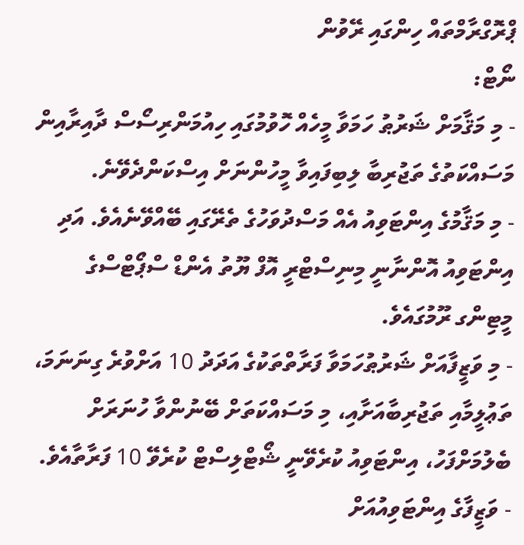ޕްރޮގްރާމްތައް ހިންގައި ރޭވުން
ނޯޓް:
- މި މަޤާމަށް ޝަރުޠު ހަމަވާ މީހެއް ހޮވުމުގައި ހިއުމަންރިސޯސް ދާއިރާއިން މަސައްކަތުގެ ތަޖުރިބާ ލިބިފައިވާ މީހުންނަށް އިސްކަންދެވޭނެ.
- މި މަޤާމުގެ އިންޓަވިއު އެއް މަސްދުވަހުގެ ތެރޭގައި ބޭއްވޭނެއެވެ. އަދި އިންޓަވިއު އޮންނާނީ މިނިސްޓްރީ އޮފް ޔޫތު އެންޑް ސްޕޯޓްސްގެ މީޓިންގ ރޫމުގައެވެ.
- މި ވަޒީފާއަށް ޝަރުޠުހަމަވާ ފަރާތްތަކުގެ އަދަދު 10 އަށްވުރެ ގިނަނަމަ، ތަޢުލީމާއި ތަޖުރިބާއަށާއި، މި މަސައްކަތަށް ބޭނުންވާ ހުނަރަށް ބެލުމަށްފަހު، އިންޓަވިއު ކުރެވޭނީ ޝޯޓްލިސްޓް ކުރެވޭ 10 ފަރާތާއެވެ.
- ވަޒީފާގެ އިންޓަވިއުއަށް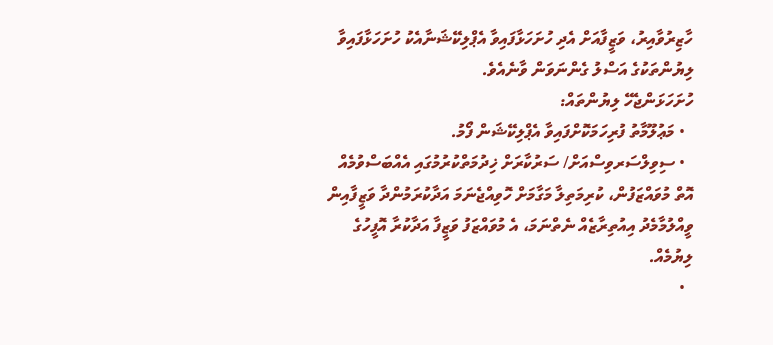ހާޒިރުވާއިރު، ވަޒީފާއަށް އެދި ހުށަހަޅާފައިވާ އެޕްލިކޭޝަނާއެކު ހުށަހަޅާފައިވާ ލިޔުންތަކުގެ އަސްލު ގެންނަވަން ވާނެއެވެ.
ހުށަހަޅަންޖެހޭ ލިޔުންތައް:
  • މަޢުލޫމާތު ފުރިހަމަކޮށްފައިވާ އެޕްލިކޭޝަން ފޯމު.
  • ސިވިލްސަރވިސްއަށް/ ސަރުކާރަށް ޚިދުމަތްކުރުމުގައި އެއްބަސްވުމެއް އޮތް މުވައްޒަފުން، ކުރިމަތިލާ މަގާމަށް ހޮވިއްޖެނަމަ އަދާކުރަމުންދާ ވަޒީފާއިން ވީއްލުމާމެދު އިއުތިރާޒެއް ނެތްނަމަ، އެ މުވައްޒަފު ވަޒީފާ އަދާކުރާ އޮފީހުގެ ލިޔުމެއް.
  •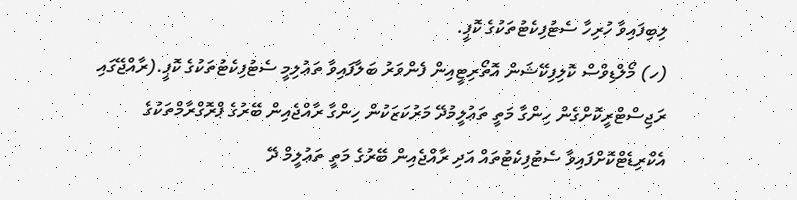ލިބިފައިވާ ހުރިހާ ސެޓުފިކެޓުތަކުގެ ކޮޕީ.
(ހ) މޯލްޑިވްސް ކޮލިފިކޭޝަން އޮތޯރިޓީއިން ފެންވަރު ބަލާފައިވާ ތަޢުލިމީ ސެޓުފިކެޓުތަކުގެ ކޮޕީ.(ރާއްޖޭގައި ރަޖިސްޓްރީކޮށްގެން ހިންގާ މަތީ ތަޢުލީމުދޭ މަރުކަޒަކުން ހިންގާ ރާއްޖެއިން ބޭރުގެ ޕްރޮގްރާމްތަކުގެ އެކްރިޑެޓްކޮށްފައިވާ ސެޓުފިކެޓުތައް އަދި ރާއްޖެއިން ބޭރުގެ މަތީ ތަޢުލީމް ދޭ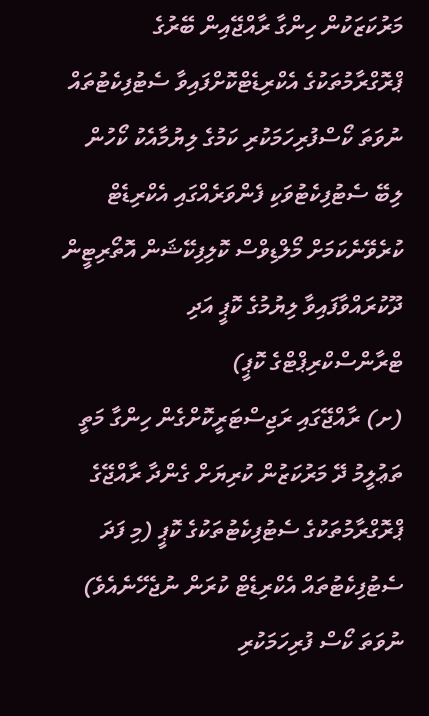މަރުކަޒަކުން ހިންގާ ރާއްޖޭއިން ބޭރުގެ ޕްރޮގްރާމުތަކުގެ އެކްރިޑެޓްކޮށްފައިވާ ސެޓުފިކެޓުތައް ނުވަތަ ކޯސްފުރިހަމަކުރި ކަމުގެ ލިޔުމާއެކު ކޯހުން ލިބޭ ސެޓުފިކެޓުވަކި ފެންވަރެއްގައި އެކްރިޑެޓް ކުރެވޭނެކަމަށް މޯލްޑިވްސް ކޮލިފިކޭޝަން އޮތޯރިޓީން ދޫކުރައްވާފައިވާ ލިޔުމުގެ ކޮޕީ އަދި ޓްރާންސްކްރިޕްޓްގެ ކޮޕީ)
(ށ) ރާއްޖޭގައި ރަޖިސްޓަރީކޮށްގެން ހިންގާ މަތީ ތަޢުލީމު ދޭ މަރުކަޒުން ކުރިޔަށް ގެންދާ ރާއްޖޭގެ ޕްރޮގްރާމުތަކުގެ ސެޓުފިކެޓުތަކުގެ ކޮޕީ (މި ފަދަ ސެޓުފިކެޓުތައް އެކްރިޑެޓް ކުރަން ނުޖެހޭނެއެވެ) ނުވަތަ ކޯސް ފުރިހަމަކުރި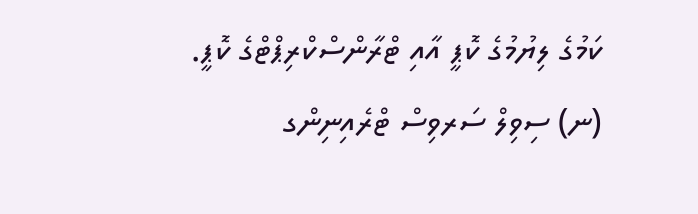ކަމުގެ ލިޔުމުގެ ކޮޕީ އާއި ޓްރާންސްކްރިޕްޓްގެ ކޮޕީ.
(ނ) ސިވިލް ސަރވިސް ޓްރެއިނިންގ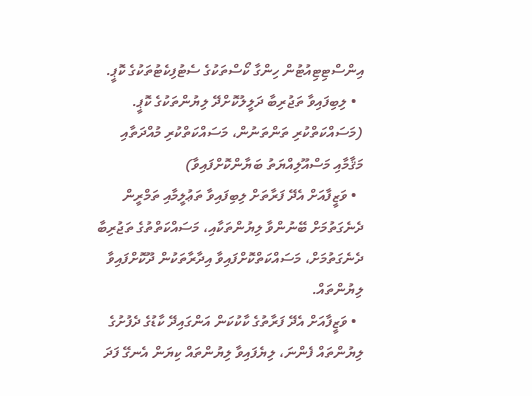އިންސްޓިޓިއުޓުން ހިންގާ ކޯސްތަކުގެ ސެޓުފިކެޓުތަކުގެ ކޮޕީ.
  • ލިބިފައިވާ ތަޖުރިބާ ދަލީލުކޮށްދޭ ލިޔުންތަކުގެ ކޮޕީ. (މަސައްކަތްކުރި ތަންތަނުން، މަސައްކަތްކުރި މުއްދަތާއި މަޤާމާއި މަސްއޫލިއްޔަތު ބަޔާންކޮށްފައިވާ)
  • ވަޒީފާއަށް އެދޭ ފަރާތަށް ލިބިފައިވާ ތަޢުލީމާއި ތަމްރީން ދެނެގަތުމަށް ބޭނުންވާ ލިޔުންތަކާއި، މަސައްކަތްތުގެ ތަޖުރިބާ  ދެނެގަތުމަށް، މަސައްކަތްކޮށްފައިވާ އިދާރާތަކުން ދޫކޮށްފައިވާ ލިޔުންތައް.
  • ވަޒީފާއަށް އެދޭ ފަރާތުގެ ކާކުކަން އަންގައިދޭ ކާޑުގެ ދެފުށުގެ ލިޔުންތައް ފެންނަ، ލިޔެފައިވާ ލިޔުންތައް ކިޔަން އެނގޭ ފަދަ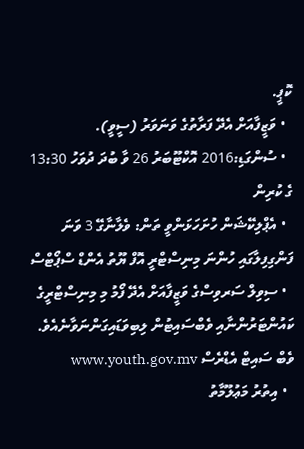ކޮޕީ.
  • ވަޒީފާއަށް އެދޭ ފަރާތުގެ ވަނަވަރު (ސީވީ).
  • ސުންގަޑި:2016 އޮކްޓޫބަރު 26 ވާ ބުދަ ދުވަހު 13:30 ގެ ކުރިން
  • އެޕްލިކޭޝަން ހުށަހަޅަންވީ ތަން: ވެލާނާގޭ 3 ވަނަ ފަންގިފިލާގައި ހުންނަ މިނިސްޓްރީ އޮފް ޔޫތު އެންޑް ސްޕޯޓްސް
  • ސިވިލް ސަރވިސްގެ ވަޒީފާއަށް އެދޭ ފޯމު މި މިނިސްޓްރީގެ ކައުންޓަރުންނާއި ވެބްސައިޓުން ލިބިވަޑައިގަންނަވާނެއެވެ.
ވެބް ސައިޓް އެޑްރެސް www.youth.gov.mv
  • އިތުރު މަޢުލޫމާތު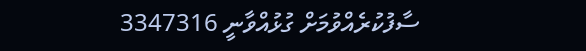ސާފުކުރެއްވުމަށް ގުޅުއްވާނީ 3347316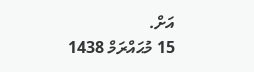އަށް.
15 މުޙައްރަމް 1438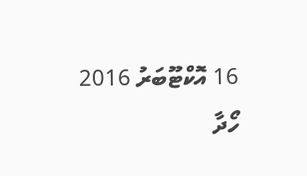16 އޮކްޓޫބަރު 2016
ހޯދާ